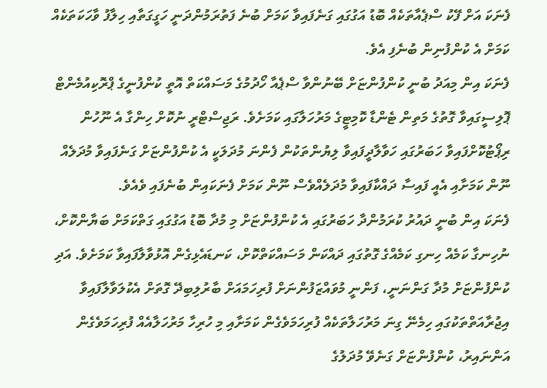ފެނަކަ އަށް ފޭކު ސްޕެއާތަކެއް ބޮޑު އަގުގައި ގަނެފައިވާ ކަމަށް ބުނެ ފަތުރަމުންދަނީ ހަގީގަތާއި ހިލާފު ވާހަކަތަކެއް ކަމަށް އެ ކުންފުނިން ބުނެފި އެވެ.
ފެނަކަ އިން މިއަދު ބުނީ ކުންފުންޏަށް ބޭނުންވާ ސްޕެއާ ހޯދުމުގެ މަސައްކަތް އޮތީ ކުންފުނީގެ ޕްރޮކިއުމެންޓް ޕޮލިސީގައިވާ ގޮތުގެ މަތިން ޓެންޑާ ކޮމިޓީގެ މަރުހަލާގައި ކަމަށެވެ. ރަޖިސްޓްރީ ނުކޮށް ހިންގާ އެ ނޫހުން ރިޕޯޓުކޮށްފައިވާ ހަބަރުގައި ހަވާލާދީފައިވާ ލިޔުންތަކުން ފެންނަ މުދަލަކީ އެ ކުންފުންޏަށް ގަނެފައިވާ މުދަލެއް ނޫން ކަމަށާއި އެއީ ފައިސާ ދައްކާފައިވާ މުދަލެއްވެސް ނޫން ކަމަށް ފެނަކައިން ބުނެފައި ވެއެވެ.
ފެނަކަ އިން ބުނީ ދައުރު ކުރަމުންދާ ހަބަރުގައި އެ ކުންފުންޏަށް މި މުދާ ބޮޑު އަގުގައި ގަތްކަމަށް ބަޔާންކޮށް، ނުހިނގާ ކަމެއް ހިނގި ކަމެއްގެ ގޮތުގައި ދައްކަން މަސައްކަތްކޮށް، ކަނޑައެޅިގެން އޮޅުވާލާފައިވާ ކަމަށެވެ. އަދި ކުންފުންޏަށް މުދާ ގަންނަނީ، ފަންނީ މުވައްޒަފުންނަށް ފުރިހަމައަށް ބާރުލިބިދޭ ގޮތަށް އެކުލަވާލާފައިވާ އިޖުރާއަތްތަކުގައި ހިމެނޭ ގިނަ މަރުހަލާތަކެއް ފުރިހަމަވެގެން ކަމަށާއި މި ހުރިހާ މަރުހަލާއެއް ފުރިހަމަވެގެން އަންނައިރު، ކުންފުންޏަށް ގަނެވޭ މުދަލުގެ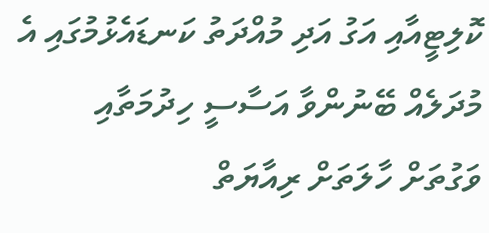ކޮލިޓީއާއި އަގު އަދި މުއްދަތު ކަނޑައެޅުމުގައި އެ މުދަލެއް ބޭނުންވާ އަސާސީ ހިދުމަތާއި ވަގުތަށް ހާލަތަށް ރިއާޔަތް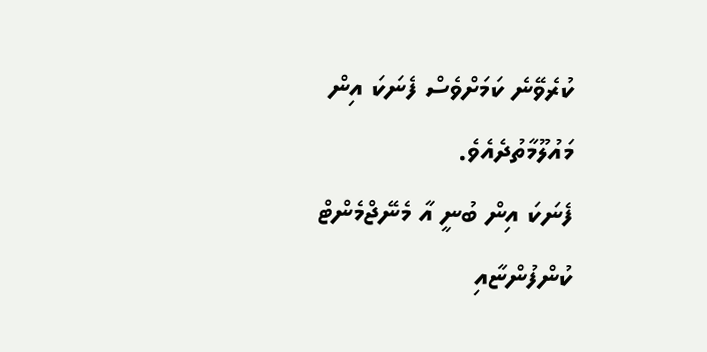ކުރެވޭނެ ކަމަށްވެސް ފެނަކަ އިން މައުލޫމާތުދެއެވެ.
ފެނަކަ އިން ބުނީ އާ މެނޭޖްމެންޓް ކުންފުންޏާއި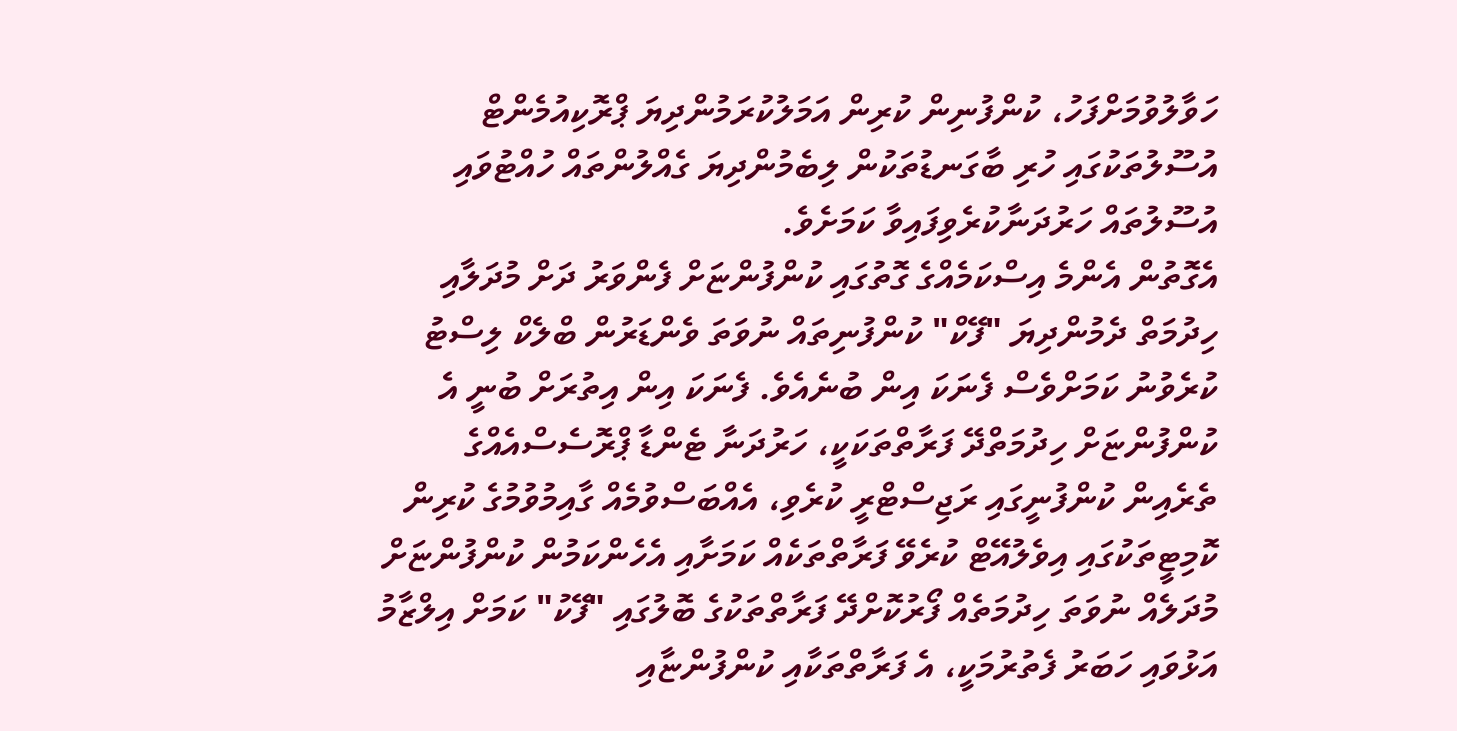ހަވާލުވުމަށްފަހު، ކުންފުނިން ކުރިން އަމަލުކުރަމުންދިޔަ ޕްރޮކިއުމެންޓް އުސޫލުތަކުގައި ހުރި ބާގަނޑުތަކުން ލިބެމުންދިޔަ ގެއްލުންތައް ހުއްޓުވައި އުސޫލުތައް ހަރުދަނާކުރެވިފައިވާ ކަމަށެވެ.
އެގޮތުން އެންމެ އިސްކަމެއްގެ ގޮތުގައި ކުންފުންޏަށް ފެންވަރު ދަށް މުދަލާއި ހިދުމަތް ދެމުންދިޔަ "ފޭކް" ކުންފުނިތައް ނުވަތަ ވެންޑަރުން ބްލެކް ލިސްޓު ކުރެވުނު ކަމަށްވެސް ފެނަކަ އިން ބުނެއެވެ. ފެނަކަ އިން އިތުރަށް ބުނީ އެ ކުންފުންޏަށް ހިދުމަތްދޭ ފަރާތްތަކަކީ، ހަރުދަނާ ޓެންޑާ ޕްރޮސެސްއެއްގެ ތެރެއިން ކުންފުނީގައި ރަޖިސްޓްރީ ކުރެވި، އެއްބަސްވުމެއް ގާއިމުވުމުގެ ކުރިން ކޮމިޓީތަކުގައި އިވެލުއޭޓް ކުރެވޭ ފަރާތްތަކެއް ކަމަށާއި އެހެންކަމުން ކުންފުންޏަށް މުދަލެއް ނުވަތަ ހިދުމަތެއް ފޯރުކޮށްދޭ ފަރާތްތަކުގެ ބޮލުގައި "ފޭކު" ކަމަށް އިލްޒާމު އަޅުވައި ހަބަރު ފެތުރުމަކީ، އެ ފަރާތްތަކާއި ކުންފުންޏާއި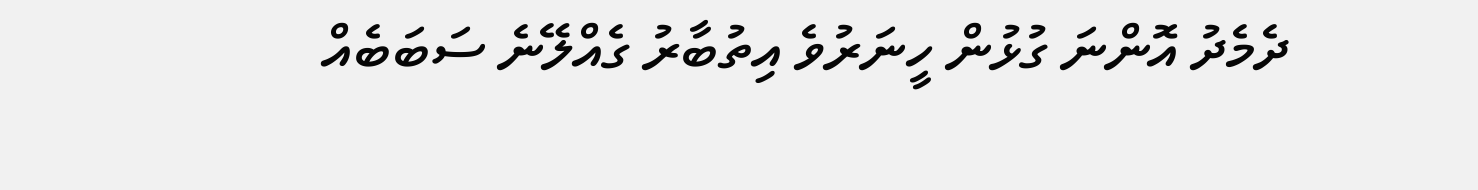ދެމެދު އޮންނަ ގުޅުން ހީނަރުވެ އިތުބާރު ގެއްލޭނެ ސަބަބެއް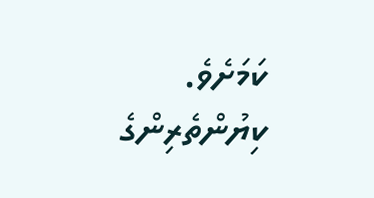ކަމަށެވެ.
ކިޔުންތެރިންގެ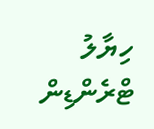ހިޔާލު
ޓްރެންޑިން